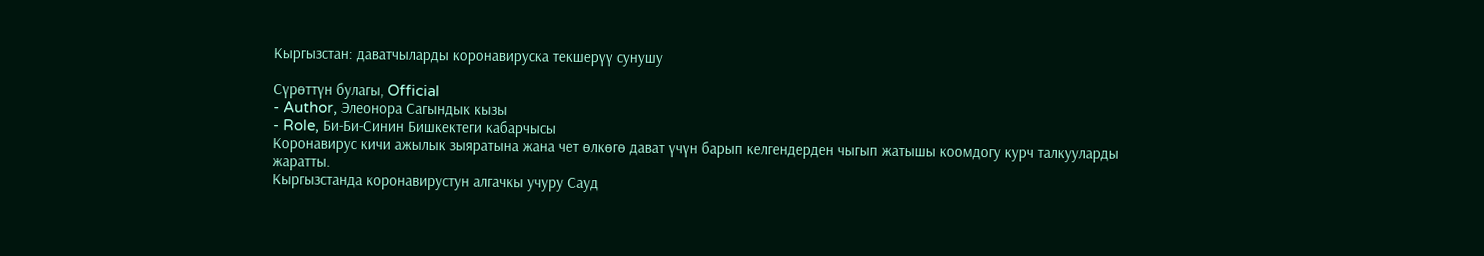Кыргызстан: даватчыларды коронавируска текшерүү сунушу

Сүрөттүн булагы, Official
- Author, Элеонора Сагындык кызы
- Role, Би-Би-Синин Бишкектеги кабарчысы
Коронавирус кичи ажылык зыяратына жана чет өлкөгө дават үчүн барып келгендерден чыгып жатышы коомдогу курч талкууларды жаратты.
Кыргызстанда коронавирустун алгачкы учуру Сауд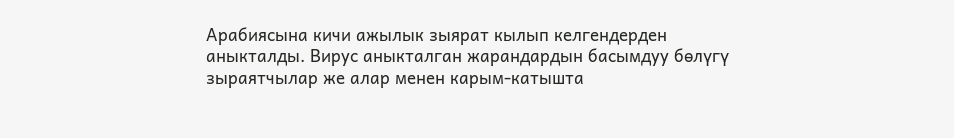Арабиясына кичи ажылык зыярат кылып келгендерден аныкталды. Вирус аныкталган жарандардын басымдуу бөлүгү зыраятчылар же алар менен карым-катышта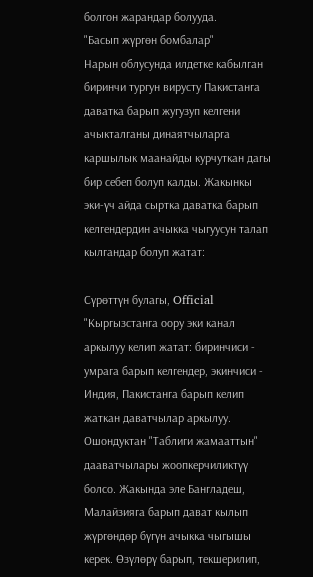болгон жарандар болууда.
"Басып жүргөн бомбалар"
Нарын облусунда илдетке кабылган биринчи тургун вирусту Пакистанга даватка барып жугузуп келгени ачыкталганы динаятчыларга каршылык маанайды курчуткан дагы бир себеп болуп калды. Жакынкы эки-үч айда сыртка даватка барып келгендердин ачыкка чыгуусун талап кылгандар болуп жатат:

Сүрөттүн булагы, Official
"Кыргызстанга оору эки канал аркылуу келип жатат: биринчиси - умрага барып келгендер, экинчиси - Индия, Пакистанга барып келип жаткан даватчылар аркылуу. Ошондуктан "Таблиги жамааттын" дааватчылары жоопкерчиликтүү болсо. Жакында эле Бангладеш, Малайзияга барып дават кылып жүргөндөр бүгүн ачыкка чыгышы керек. Өзүлөрү барып, текшерилип,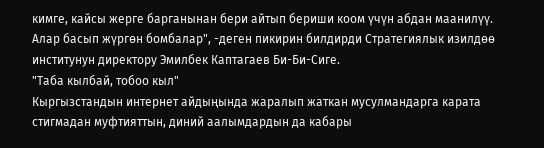кимге, кайсы жерге барганынан бери айтып бериши коом үчүн абдан маанилүү. Алар басып жүргөн бомбалар", -деген пикирин билдирди Стратегиялык изилдөө институнун директору Эмилбек Каптагаев Би-Би-Сиге.
"Таба кылбай, тобоо кыл"
Кыргызстандын интернет айдыңында жаралып жаткан мусулмандарга карата стигмадан муфтияттын, диний аалымдардын да кабары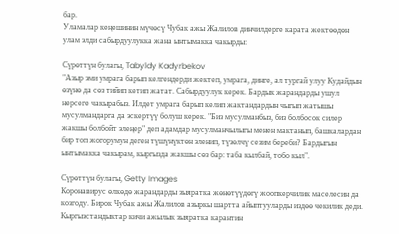бар.
Уламалар кеңешинин мүчөсү Чубак ажы Жалилов динчилдерге карата жектөөдөн улам элди сабырдуулукка жана ынтымакка чакырды:

Сүрөттүн булагы, Tabyldy Kadyrbekov
"Азыр эми умрага барып келгендерди жектеп, умрага, динге, ал тургай улуу Кудайдын өзүнө да сөз тийип кетип жатат. Сабырдуулук керек. Бардык жарандарды ушул нерсеге чакырабыз. Илдет умрага барып келип жактандардын чыгып жатышы мусулмандарга да эскертүү болуш керек. "Биз мусулманбыз, биз болбосок силер жакшы болбойт элеңер" деп адамдар мусулманчылыгы менен мактанып, башкалардан бир топ жогорумун деген түшүнүктөн эленип, түзөлчү сезим береби? Бардыгын ынтымакка чакырам, кыргызда жакшы сөз бар: таба кылбай, тобо кыл".

Сүрөттүн булагы, Getty Images
Коронавирус өлкөдө жарандарды зыяратка жөнөтүүдөгү жоопкерчилик маселесин да козгоду. Бирок Чубак ажы Жалилов азыркы шартта айыптууларды издөө чекилик деди. Кыргызстандыктар кичи ажылык зыяратка карантин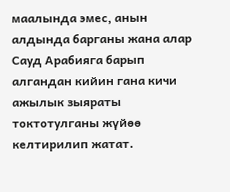маалында эмес, анын алдында барганы жана алар Сауд Арабияга барып алгандан кийин гана кичи ажылык зыяраты токтотулганы жүйөө келтирилип жатат.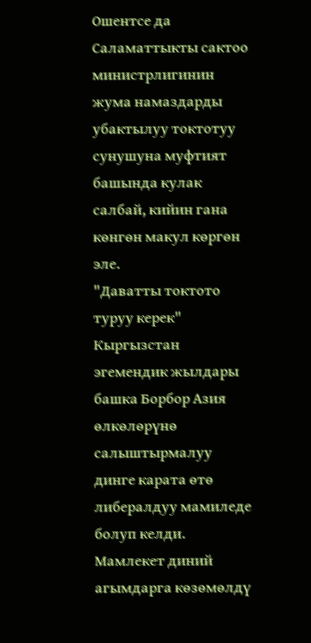Ошентсе да Саламаттыкты сактоо министрлигинин жума намаздарды убактылуу токтотуу сунушуна муфтият башында кулак салбай, кийин гана көнгөн макул көргөн эле.
"Даватты токтото туруу керек"
Кыргызстан эгемендик жылдары башка Борбор Азия өлкөлөрүнө салыштырмалуу динге карата өтө либералдуу мамиледе болуп келди. Мамлекет диний агымдарга көзөмөлдү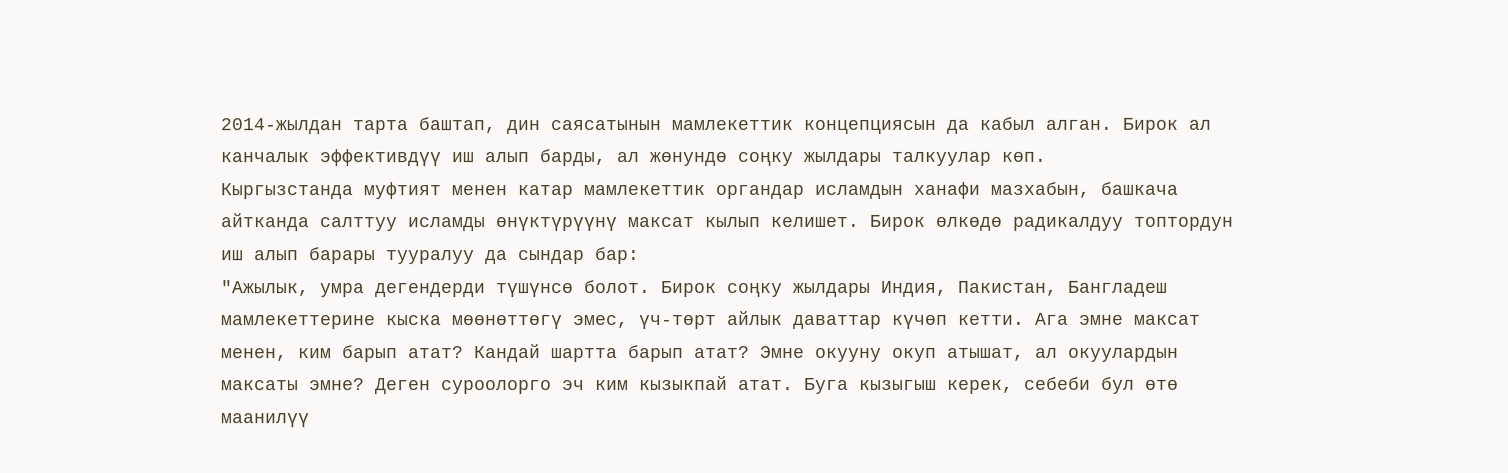2014-жылдан тарта баштап, дин саясатынын мамлекеттик концепциясын да кабыл алган. Бирок ал канчалык эффективдүү иш алып барды, ал жөнундө соңку жылдары талкуулар көп.
Кыргызстанда муфтият менен катар мамлекеттик органдар исламдын ханафи мазхабын, башкача айтканда салттуу исламды өнүктүрүүнү максат кылып келишет. Бирок өлкөдө радикалдуу топтордун иш алып барары тууралуу да сындар бар:
"Ажылык, умра дегендерди түшүнсө болот. Бирок соңку жылдары Индия, Пакистан, Бангладеш мамлекеттерине кыска мөөнөттөгү эмес, үч-төрт айлык даваттар күчөп кетти. Ага эмне максат менен, ким барып атат? Кандай шартта барып атат? Эмне окууну окуп атышат, ал окуулардын максаты эмне? Деген суроолорго эч ким кызыкпай атат. Буга кызыгыш керек, себеби бул өтө маанилүү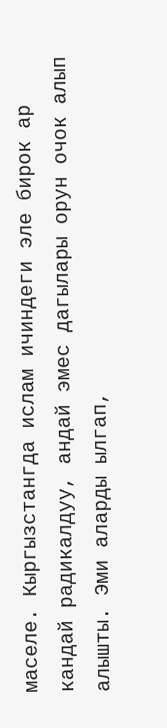маселе. Кыргызстангда ислам ичиндеги эле бирок ар кандай радикалдуу, андай эмес дагылары орун очок алып алышты. Эми аларды ылгап,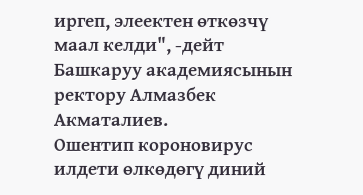иргеп, элеектен өткөзчү маал келди", -дейт Башкаруу академиясынын ректору Алмазбек Акматалиев.
Ошентип короновирус илдети өлкөдөгү диний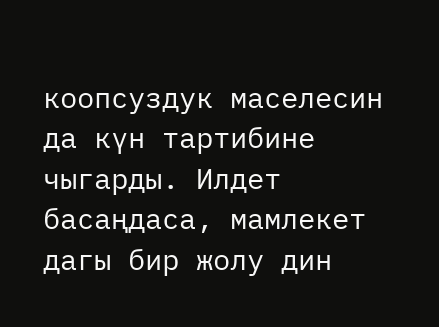коопсуздук маселесин да күн тартибине чыгарды. Илдет басаңдаса, мамлекет дагы бир жолу дин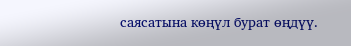саясатына көңүл бурат өңдүү.